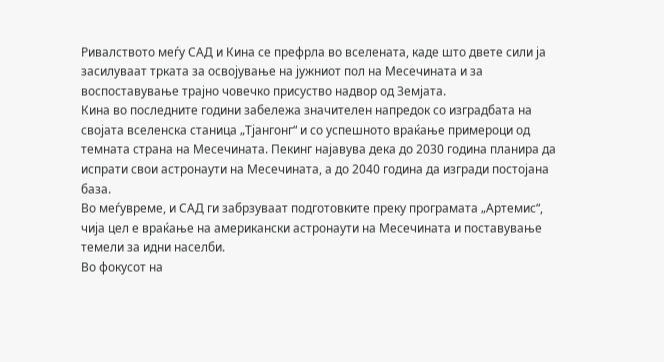Ривалството меѓу САД и Кина се префрла во вселената, каде што двете сили ја засилуваат трката за освојување на јужниот пол на Месечината и за воспоставување трајно човечко присуство надвор од Земјата.
Кина во последните години забележа значителен напредок со изградбата на својата вселенска станица „Тјангонг“ и со успешното враќање примероци од темната страна на Месечината. Пекинг најавува дека до 2030 година планира да испрати свои астронаути на Месечината, а до 2040 година да изгради постојана база.
Во меѓувреме, и САД ги забрзуваат подготовките преку програмата „Артемис“, чија цел е враќање на американски астронаути на Месечината и поставување темели за идни населби.
Во фокусот на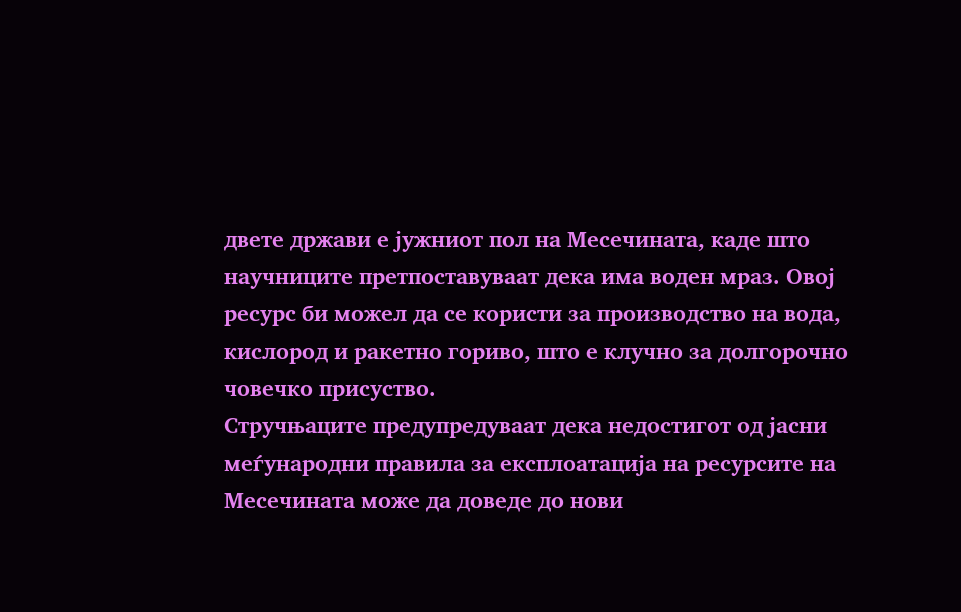двете држави е јужниот пол на Месечината, каде што научниците претпоставуваат дека има воден мраз. Овој ресурс би можел да се користи за производство на вода, кислород и ракетно гориво, што е клучно за долгорочно човечко присуство.
Стручњаците предупредуваат дека недостигот од јасни меѓународни правила за експлоатација на ресурсите на Месечината може да доведе до нови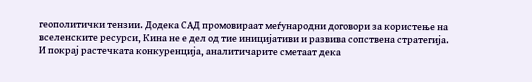геополитички тензии. Додека САД промовираат меѓународни договори за користење на вселенските ресурси, Кина не е дел од тие иницијативи и развива сопствена стратегија.
И покрај растечката конкуренција, аналитичарите сметаат дека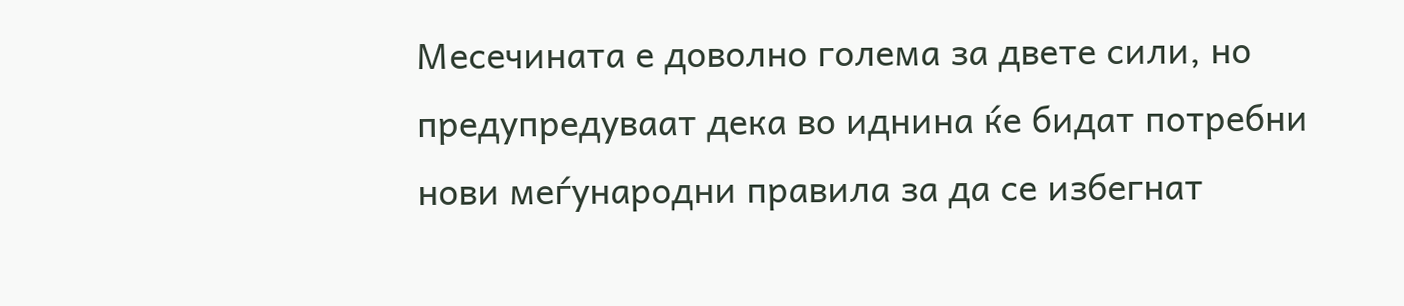Месечината е доволно голема за двете сили, но предупредуваат дека во иднина ќе бидат потребни нови меѓународни правила за да се избегнат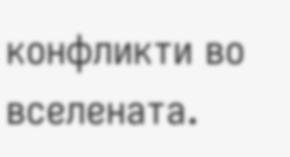конфликти во вселената.